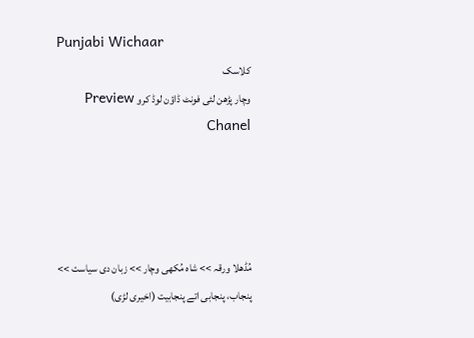Punjabi Wichaar
کلاسک
وچار پڑھن لئی فونٹ ڈاؤن لوڈ کرو Preview Chanel




مُڈھلا ورقہ >> شاہ مُکھی وچار >> زبان دی سیاست >> پنجاب، پنجابی اتے پنجابیت (اخیری لڑی)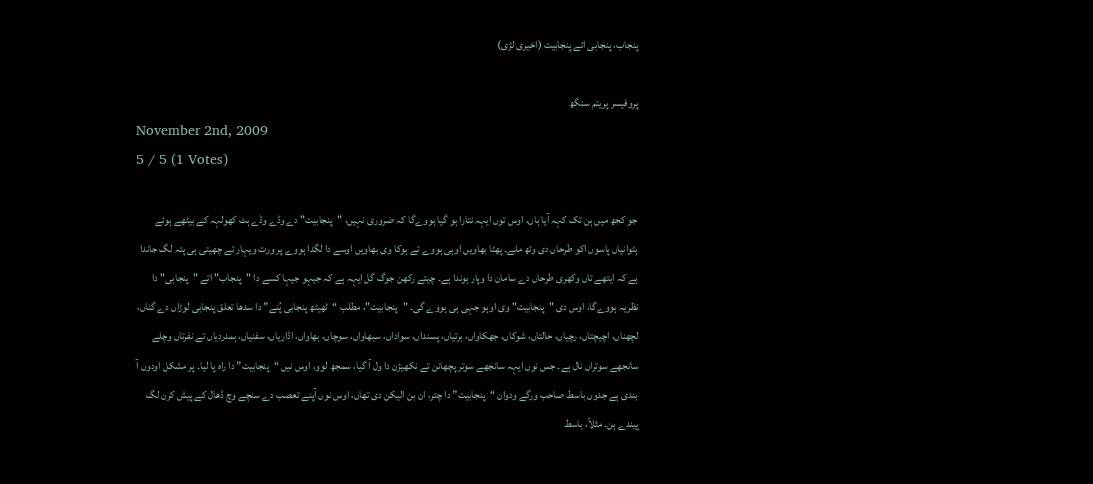پنجاب، پنجابی اتے پنجابیت (اخیری لڑی)

پروفیسر پریتم سنگھ
November 2nd, 2009
5 / 5 (1 Votes)

جو کجھ میں ہن تک کہہ آیا ہاں، اوس توں ایہہ نتارا ہو گیا ہووےگا کہ ضروری نہیں، "پنجابیت" دے وڈے وڈے ہٹ کھولہہ کے بیٹھے ہوئے ہٹوانیاں پاسوں اکو طرحاں دی وتھ ملے۔ پھٹا بھاویں اوہی ہووے تے ہوکا وی بھاویں اوسے دا لگدا ہووے پر ورت ویہار تے چھیتی ہی پتہ لگ جاندا ہے کہ ایتھے تاں وکھری طرحاں دے سامان دا وپار ہوندا ہے۔ چیتے رکھن جوگ گل ایہہ ہے کہ جیہو جیہا کسے دا "پنجاب" اتے "پنجابی" دا نظریہ ہووےگا، اوس دی "پنجابیت" وی اوہو جہی ہی ہووے گی۔ "پنجابیت"، مطلب “ٹھیٹھ پنجابی پُنے” دا سدھا تعلق پنجابی لوڑاں دے گناں، لچھناں، اچیچتاں، رچیاں، حالتاں، شوکاں، جھکاواں، برتیاں، پسنداں، سواداں، سبھاواں، سوچاں، بھاواں، اڈاریاں، سفنیاں، ہمدردیاں تے نفرتاں وچلے سانجھے سوتراں نال ہے۔ جس نوں ایہہ سانجھے سوتر پچھانن تے نکھیڑن دا ول آ گیا، سمجھ لوو، اوس نیں “پنجابیت” دا راہ پا لیا۔ پر مشکل اودوں آ بندی ہے جدوں باسط صاحب ورگے ودوان “پنجابیت” دا چتر، ان بن الیکن دی تھاں، اوس نوں آپنے تعصب دے سنچے وچ ڈھال کے پیش کرن لگ پیندے ہن۔ مثلاً، باسط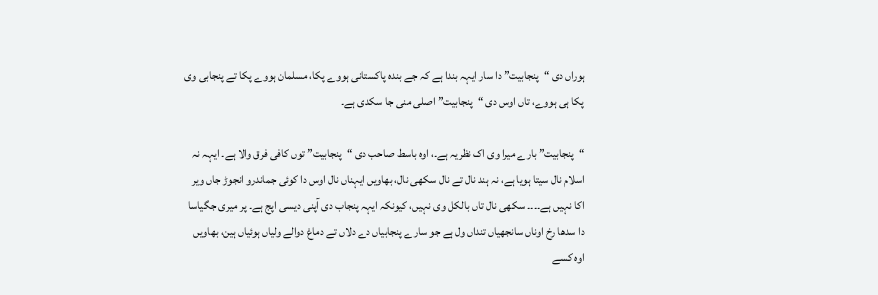ہوراں دی “پنجابیت” دا سار ایہہ بندا ہے کہ جے بندہ پاکستانی ہووے پکا، مسلمان ہووے پکا تے پنجابی وی پکا ہی ہووے، تاں اوس دی “پنجابیت” اصلی منی جا سکدی ہے۔

“پنجابیت” بارے میرا وی اک نظریہ ہے۔، اوہ باسط صاحب دی “پنجابیت” توں کافی فرق والا ہے۔ ایہہ نہ اسلام نال سیتا ہویا ہے، نہ ہند نال تے نال سکھی نال، بھاویں ایہناں نال اوس دا کوئی جماندرو انجوڑ جاں ویر اکا نہیں ہے۔۔۔۔ سکھی نال تاں بالکل وی نہیں، کیونکہ ایہہ پنجاب دی آپنی دیسی اپج ہے۔ پر میری جگیاسا دا سدھا رخ اوناں سانجھیاں تنداں ول ہے جو سارے پنجابیاں دے دلاں تے دماغ دوالے ولیاں ہوئیاں ہین، بھاویں اوہ کسے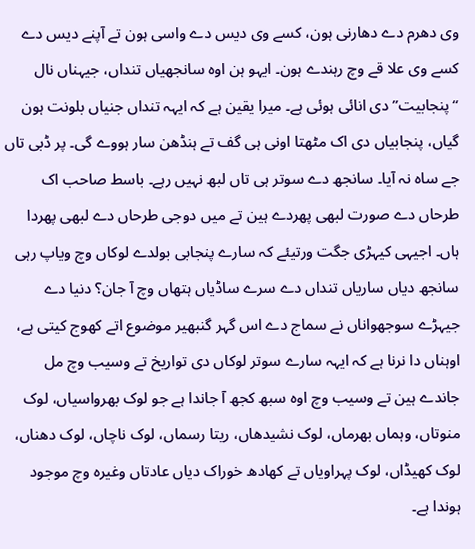وی دھرم دے دھارنی ہون، کسے وی دیس دے واسی ہون تے آپنے دیس دے کسے وی علا قے وچ رہندے ہون۔ ایہو ہن اوہ سانجھیاں تنداں، جیہناں نال “پنجابیت” دی انائی ہوئی ہے۔ میرا یقین ہے کہ ایہہ تنداں جنیاں بلونت ہون گیاں، پنجابیاں دی اک مٹھتا اونی ہی گف تے ہنڈھن سار ہووے گی۔ پر ڈبی تاں جے ساہ نہ آیا۔ سانجھ دے سوتر ہی تاں لبھ نہیں رہے۔ باسط صاحب اک طرحاں دے صورت لبھی پھردے ہین تے میں دوجی طرحاں دے لبھی پھردا ہاں۔ اجیہی کیہڑی جگت ورتیئے کہ سارے پنجابی بولدے لوکاں وچ ویاپ رہی سانجھ دیاں ساریاں تنداں دے سرے ساڈیاں ہتھاں وچ آ جان؟ دنیا دے جیہڑے سوجھواناں نے سماج دے اس گہر گنبھیر موضوع اتے کھوج کیتی ہے، اوہناں دا نرنا ہے کہ ایہہ سارے سوتر لوکاں دی تواریخ تے وسیب وچ مل جاندے ہین تے وسیب وچ اوہ سبھ کجھ آ جاندا ہے جو لوک بھرواسیاں، لوک منوتاں، وہماں بھرماں، لوک نشیدھاں، ریتا رسماں، لوک ناچاں، لوک دھناں، لوک کھیڈاں، لوک پہراویاں تے کھادھ خوراک دیاں عادتاں وغیرہ وچ موجود ہوندا ہے۔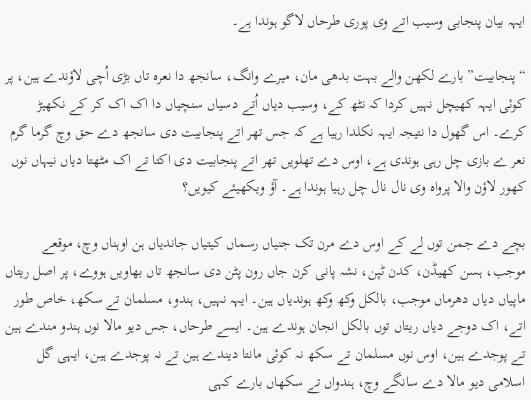ایہہ بیان پنجابی وسیب اتے وی پوری طرحاں لاگو ہوندا ہے۔

“پنجابیت” بارے لکھن والے بہت بدھی مان، میرے وانگ، سانجھ دا نعرہ تاں بڑی اُچی لاؤندے ہین، پر کوئی ایہہ کھیچل نہیں کردا کہ نٹھ کے، وسیب دیاں اُتے دسیاں سنچیاں دا اک اک کر کے نکھیڑ کرے۔ اس گھول دا نتیجہ ایہہ نکلدا رہیا ہے کہ جس تھر اتے پنجابیت دی سانجھ دے حق وچ گرما گرم نعر ے بازی چل رہی ہوندی ہے، اوس دے تھلویں تھر اتے پنجابیت دی اکتا تے اک مٹھتا دیاں نیہاں نوں کھور لاؤن والا پرواہ وی نال نال چل رہیا ہوندا ہے۔ آؤ ویکھیئے کیویں؟

بچے دے جمن توں لے کے اوس دے مرن تک جنیاں رسماں کیتیاں جاندیاں ہن اوہناں وچ، موقعے موجب، ہسن کھیڈن، کدن ٹپن، نشہ پانی کرن جاں رون پٹن دی سانجھ تاں بھاویں ہووے، پر اصل ریتاں ماپیاں دیاں دھرماں موجب، بالکل وکھ وکھ ہوندیاں ہین۔ ایہہ نہیں، ہندو، مسلمان تے سکھ، خاص طور اتے، اک دوجے دیاں ریتاں توں بالکل انجان ہوندے ہین۔ ایسے طرحاں، جس دیو مالا نوں ہندو مندے ہین تے پوجدے ہین، اوس نوں مسلمان تے سکھ نہ کوئی مانتا دیندے ہین تے نہ پوجدے ہین، ایہی گل اسلامی دیو مالا دے سانگے وچ، ہندواں تے سکھاں بارے کہی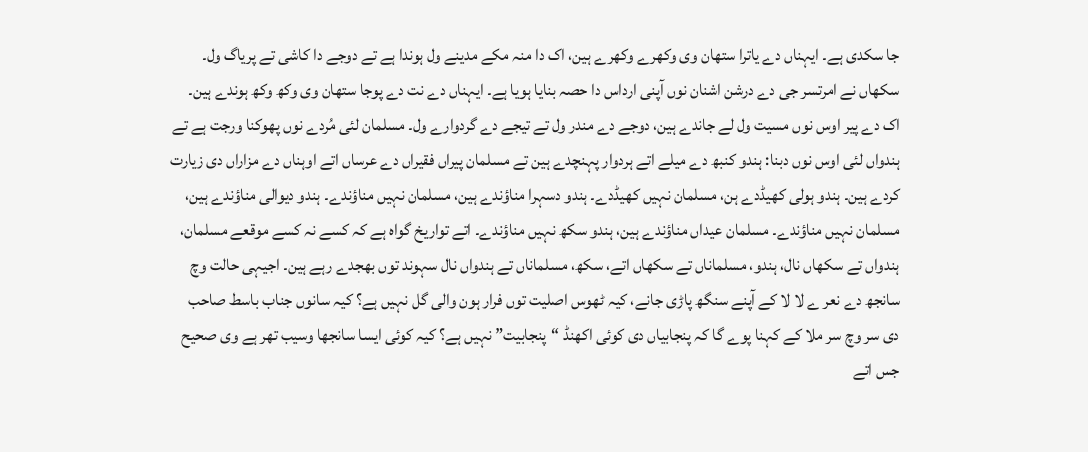جا سکدی ہے۔ ایہناں دے یاترا ستھان وی وکھرے وکھرے ہین، اک دا منہ مکے مدینے ول ہوندا ہے تے دوجے دا کاشی تے پریاگ ول۔ سکھاں نے امرتسر جی دے درشن اشنان نوں آپنی ارداس دا حصہ بنایا ہویا ہے۔ ایہناں دے نت دے پوجا ستھان وی وکھ وکھ ہوندے ہین۔ اک دے پیر اوس نوں مسیت ول لے جاندے ہین، دوجے دے مندر ول تے تیجے دے گردوارے ول۔ مسلمان لئی مُردے نوں پھوکنا ورجت ہے تے ہندواں لئی اوس نوں دبنا: ہندو کنبھ دے میلے اتے ہردوار پہنچدے ہین تے مسلمان پیراں فقیراں دے عرساں اتے اوہناں دے مزاراں دی زیارت کردے ہین۔ ہندو ہولی کھیڈدے ہن، مسلمان نہیں کھیڈدے۔ ہندو دسہرا مناؤندے ہین، مسلمان نہیں مناؤندے۔ ہندو دیوالی مناؤندے ہین، مسلمان نہیں مناؤندے۔ مسلمان عیداں مناؤندے ہین، ہندو سکھ نہیں مناؤندے۔ اتے تواریخ گواہ ہے کہ کسے نہ کسے موقعے مسلمان، ہندواں تے سکھاں نال، ہندو، مسلماناں تے سکھاں اتے، سکھ، مسلماناں تے ہندواں نال سہوند توں بھجدے رہے ہین۔ اجیہی حالت وچ سانجھ دے نعر ے لا لا کے آپنے سنگھ پاڑی جانے، کیہ ٹھوس اصلیت توں فرار ہون والی گل نہیں ہے؟ کیہ سانوں جناب باسط صاحب دی سر وچ سر ملا کے کہنا پوے گا کہ پنجابیاں دی کوئی اکھنڈ “پنجابیت” نہیں ہے؟ کیہ کوئی ایسا سانجھا وسیب تھر ہے وی صحیح جس اتے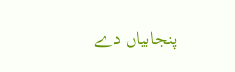پنجابیاں دے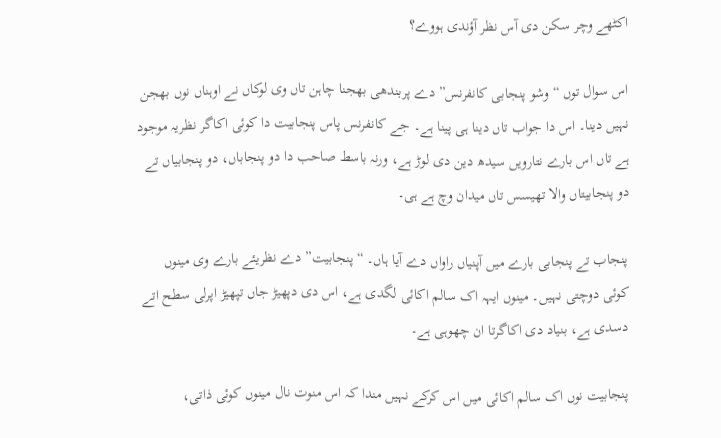اکٹھے وچر سکن دی آس نظر آؤندی ہووے؟

اس سوال توں “وشو پنجابی کانفرنس” دے پربندھی بھجنا چاہن تاں وی لوکاں نے اوہناں نوں بھجن نہیں دینا۔ اس دا جواب تاں دینا ہی پینا ہے۔ جے کانفرنس پاس پنجابیت دا کوئی اکاگر نظریہ موجود ہے تاں اس بارے نتارویں سیدھ دین دی لوڑ ہے، ورنہ باسط صاحب دا دو پنجاباں، دو پنجابیاں تے دو پنجابیتاں والا تھیسس تاں میدان وچ ہے ہی۔

پنجاب تے پنجابی بارے میں آپنیاں راواں دے آیا ہاں۔ “پنجابیت” دے نظریئے بارے وی مینوں کوئی دوچتی نہیں۔ مینوں ایہہ اک سالم اکائی لگدی ہے، اس دی دپھیڑ جاں تپھیڑ اپرلی سطح اتے دسدی ہے، بنیاد دی اکاگرتا ان چھوہی ہے۔

پنجابیت نوں اک سالم اکائی میں اس کرکے نہیں مندا کہ اس منوت نال مینوں کوئی ذاتی،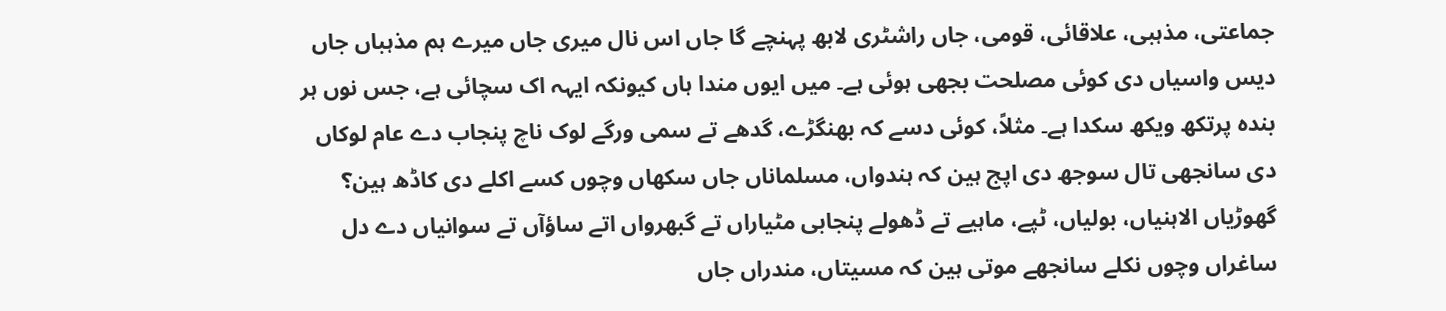جماعتی، مذہبی، علاقائی، قومی، جاں راشٹری لابھ پہنچے گا جاں اس نال میری جاں میرے ہم مذہباں جاں دیس واسیاں دی کوئی مصلحت بجھی ہوئی ہے۔ میں ایوں مندا ہاں کیونکہ ایہہ اک سچائی ہے، جس نوں ہر بندہ پرتکھ ویکھ سکدا ہے۔ مثلاً، کوئی دسے کہ بھنگڑے، گدھے تے سمی ورگے لوک ناچ پنجاب دے عام لوکاں دی سانجھی تال سوجھ دی اپج ہین کہ ہندواں، مسلماناں جاں سکھاں وچوں کسے اکلے دی کاڈھ ہین؟ گھوڑیاں الاہنیاں، بولیاں، ٹپے، ماہیے تے ڈھولے پنجابی مٹیاراں تے گبھرواں اتے ساؤآں تے سوانیاں دے دل ساغراں وچوں نکلے سانجھے موتی ہین کہ مسیتاں، مندراں جاں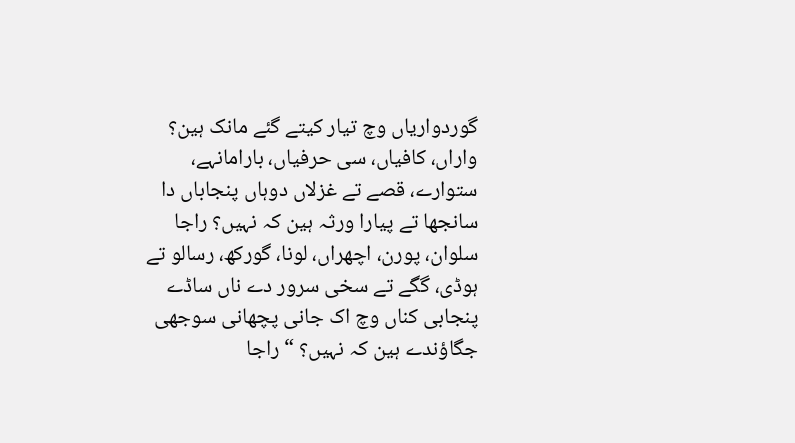گوردواریاں وچ تیار کیتے گئے مانک ہین؟ واراں، کافیاں، سی حرفیاں، بارامانہے، ستوارے، قصے تے غزلاں دوہاں پنجاباں دا سانجھا تے پیارا ورثہ ہین کہ نہیں؟ راجا سلوان، پورن، اچھراں، لونا، گورکھ، رسالو تے ہوڈی، گگے تے سخی سرور دے ناں ساڈے پنجابی کناں وچ اک جانی پچھانی سوجھی جگاؤندے ہین کہ نہیں؟ “راجا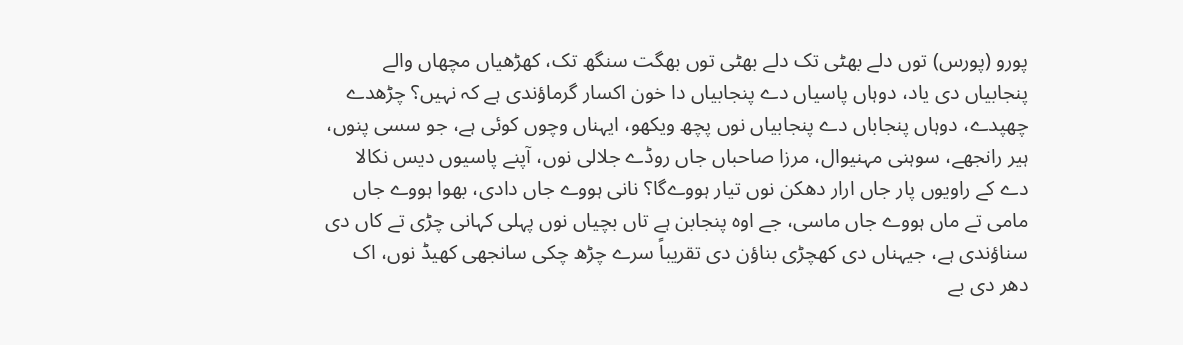پورو (پورس) توں دلے بھٹی تک دلے بھٹی توں بھگت سنگھ تک، کھڑھیاں مچھاں والے پنجابیاں دی یاد، دوہاں پاسیاں دے پنجابیاں دا خون اکسار گرماؤندی ہے کہ نہیں؟ چڑھدے چھپدے، دوہاں پنجاباں دے پنجابیاں نوں پچھ ویکھو، ایہناں وچوں کوئی ہے، جو سسی پنوں، ہیر رانجھے، سوہنی مہنیوال، مرزا صاحباں جاں روڈے جلالی نوں، آپنے پاسیوں دیس نکالا دے کے راویوں پار جاں ارار دھکن نوں تیار ہووےگا؟ نانی ہووے جاں دادی، بھوا ہووے جاں مامی تے ماں ہووے جاں ماسی، جے اوہ پنجابن ہے تاں بچیاں نوں پہلی کہانی چڑی تے کاں دی سناؤندی ہے، جیہناں دی کھچڑی بناؤن دی تقریباً سرے چڑھ چکی سانجھی کھیڈ نوں، اک دھر دی بے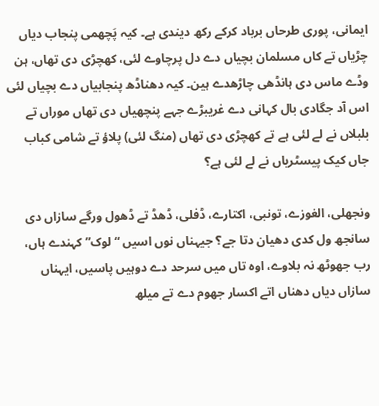ایمانی، پوری طرحاں برباد کرکے رکھ دیندی ہے۔ کیہ پَچھمی پنجاب دیاں چڑیاں تے کاں مسلمان بچیاں دے دل پرچاوے لئی، کھچڑی دی تھاں، ہن وڈے ماس دی ہانڈھی چاڑھدے ہین۔ کیہ دھناڈھ پنجابیاں دے بچیاں لئی اس آد جگادی بال کہانی دے غریبڑے جہے پنچھیاں دی تھاں موراں تے بلبلاں نے لے لئی ہے تے کھچڑی دی تھاں (منگ لئی) پلاؤ تے شامی کباب جاں کیک پیسٹریاں نے لے لئی ہے؟

ونجھلی، الغوزے، تونبی، اکتارے، ڈفلی، ڈھڈ تے ڈھول ورگے سازاں دی سانجھ ول کدی دھیان دتا جے؟ جیہناں نوں اسیں “لوک” کہندے ہاں، رب جھوٹھ نہ بلاوے، اوہ تاں میں سرحد دے دوہیں پاسیں، ایہناں سازاں دیاں دھناں اتے اکسار جھوم دے تے میلھ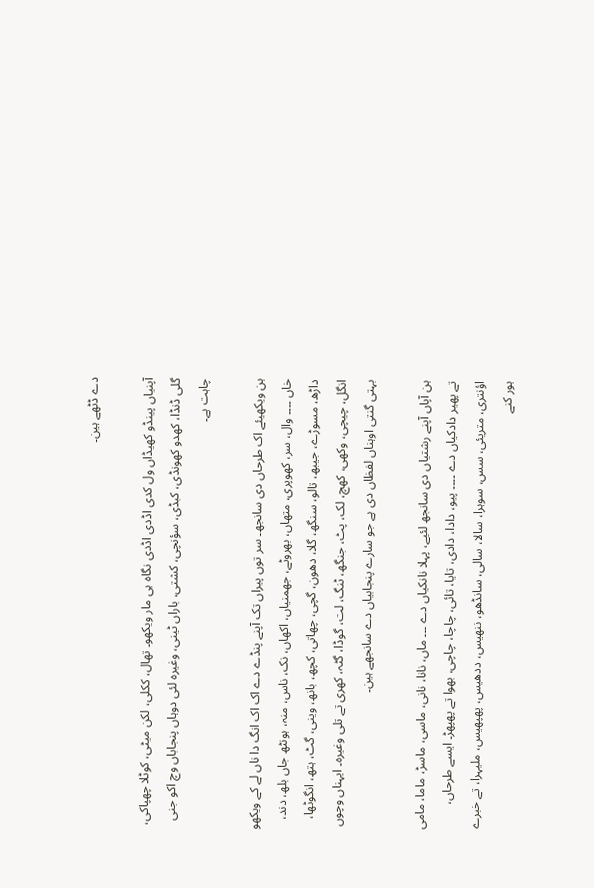دے ڈٹھے ہین۔

آپنیاں پینڈو کھیڈاں ول کدی اڈدی اڈدی نگاہ ہی مار ویکھو۔ تھال، ککلی، لکن میٹی، کوٹلا چھپاکی، گلی ڈنڈا، کھدو کھونڈی، کبڈی، سؤنچی، کشتی، باراں ٹینی، وغیرہ لئی دوہاں پنجاباں وچ اکو جنی چاہت ہے۔

ہن ویکھیئے اک طرحاں دی سانجھ۔ سر توں پیراں تک آپنے پنڈے دے اک اک انگ دا ناں لے کے ویکھو خاں ۔۔۔۔ وال، سر، کھوپری، متھاں، بھروٹے، جھمنیاں، اکھاں، نک، ناس، منہ، ہونٹھ جاں بلھ، دند، داڑھ، مسوڑے، جیبھ، تالو، سنگھ، گلا، دھون، گچی، چھاتی، کچھ، بانھ، وینی، گٹ، ہتھ، انگوٹھا، انگل، چیچی، وکھی، کھچ، لک، پٹ، جنگھ، ٹنگ، لت، گوڈا، گٹہ، کھری تے تلی وغیرہ۔ ایہناں وچوں بہتی گنتی اوہناں لفظاں دی ہے جو سارے پنجابیاں دے سانجھے ہین۔

ہن آپاں آپنے رشتیاں دی سانجھ لئیے، پہلا نانکیاں دے ۔۔۔ ماں، نانا، نانی، ماسی، ماسڑ، ماما، مامی تے پھیر دادکیاں دے ۔۔۔۔ پیو، دادا، دادی، تایا، تائی، چاچا، چاچی، بھوا تے پھپھڑ۔ ایسے طرحاں، اؤنتری، متریئی، سس، سوہرا، سالا، سالی، سانڈھو، ننھیس، ددھیس، پھپھیس، ملیہرا، تے خبرے ہور کنے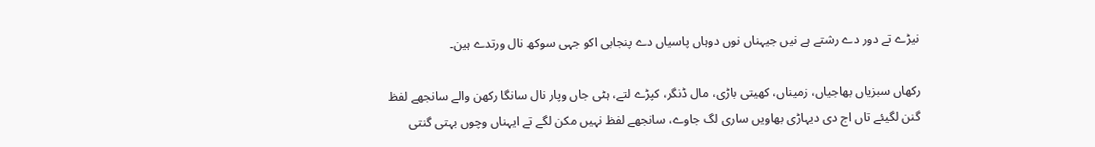نیڑے تے دور دے رشتے ہے نیں جیہناں نوں دوہاں پاسیاں دے پنجابی اکو جہی سوکھ نال ورتدے ہین۔

رکھاں سبزیاں بھاجیاں، زمیناں، کھیتی باڑی، مال ڈنگر، کپڑے لتے، ہٹی جاں وپار نال سانگا رکھن والے سانجھے لفظ گنن لگیئے تاں اج دی دیہاڑی بھاویں ساری لگ جاوے، سانجھے لفظ نہیں مکن لگے تے ایہناں وچوں بہتی گنتی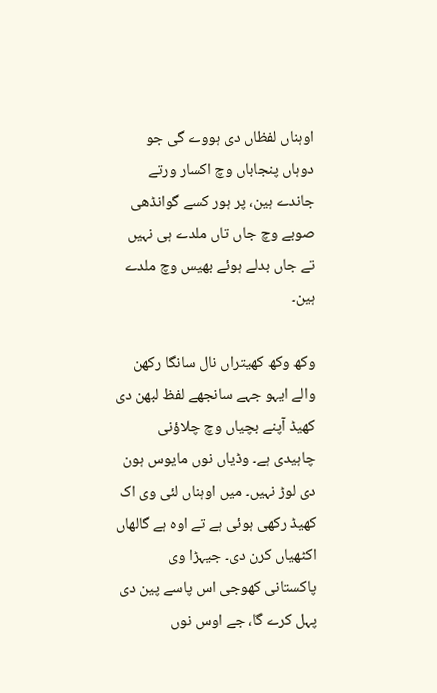اوہناں لفظاں دی ہووے گی جو دوہاں پنجاباں وچ اکسار ورتے جاندے ہین، پر ہور کسے گوانڈھی صوبے وچ جاں تاں ملدے ہی نہیں تے جاں بدلے ہوئے بھیس وچ ملدے ہین۔

وکھ وکھ کھیتراں نال سانگا رکھن والے ایہو جہے سانجھے لفظ لبھن دی کھیڈ آپنے بچیاں وچ چلاؤنی چاہیدی ہے۔ وڈیاں نوں مایوس ہون دی لوڑ نہیں۔ میں اوہناں لئی وی اک کھیڈ رکھی ہوئی ہے تے اوہ ہے گالھاں اکٹھیاں کرن دی۔ جیہڑا وی پاکستانی کھوجی اس پاسے پین دی پہل کرے گا، جے اوس نوں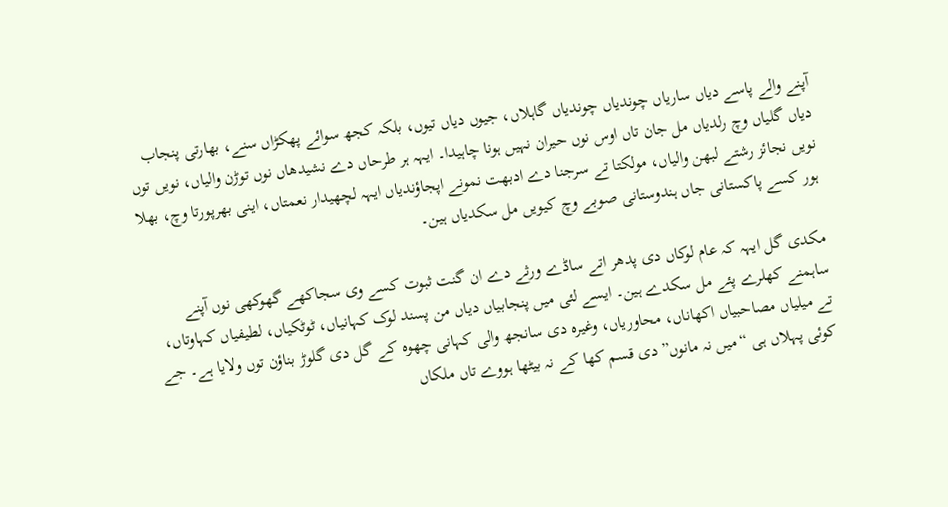آپنے والے پاسے دیاں ساریاں چوندیاں چوندیاں گاہلاں، جیوں دیاں تیوں، بلکہ کجھ سوائے پھکڑاں سنے، بھارتی پنجاب دیاں گلیاں وچ رلدیاں مل جان تاں اوس نوں حیران نہیں ہونا چاہیدا۔ ایہہ ہر طرحاں دے نشیدھاں نوں توڑن والیاں، نویں توں نویں نجائز رشتے لبھن والیاں، مولکتا تے سرجنا دے ادبھت نمونے اپجاؤندیاں ایہہ لچھیدار نعمتاں، اینی بھرپورتا وچ، بھلا ہور کسے پاکستانی جاں ہندوستانی صوبے وچ کیویں مل سکدیاں ہین۔

مکدی گل ایہہ کہ عام لوکاں دی پدھر اتے ساڈے ورثے دے ان گنت ثبوت کسے وی سجاکھے گھوکھی نوں آپنے ساہمنے کھلرے پئے مل سکدے ہین۔ ایسے لئی میں پنجابیاں دیاں من پسند لوک کہانیاں، ٹوٹکیاں، لطیفیاں کہاوتاں، تے میلیاں مصاحبیاں اکھاناں، محاوریاں، وغیرہ دی سانجھ والی کہانی چھوہ کے گل دی گلوڑ بناؤن توں ولایا ہے۔ جے کوئی پہلاں ہی “میں نہ مانوں” دی قسم کھا کے نہ بیٹھا ہووے تاں ملکاں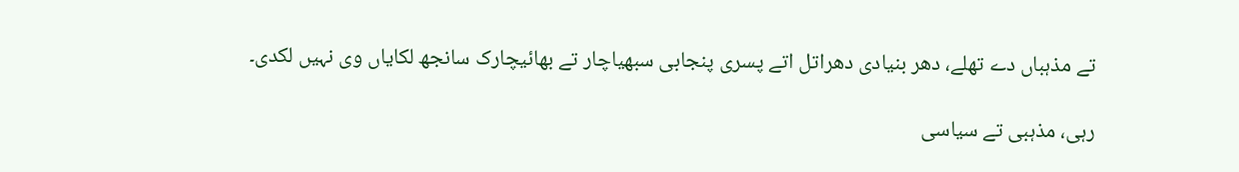تے مذہباں دے تھلے، دھر بنیادی دھراتل اتے پسری پنجابی سبھیاچار تے بھائیچارک سانجھ لکایاں وی نہیں لکدی۔

رہی، مذہبی تے سیاسی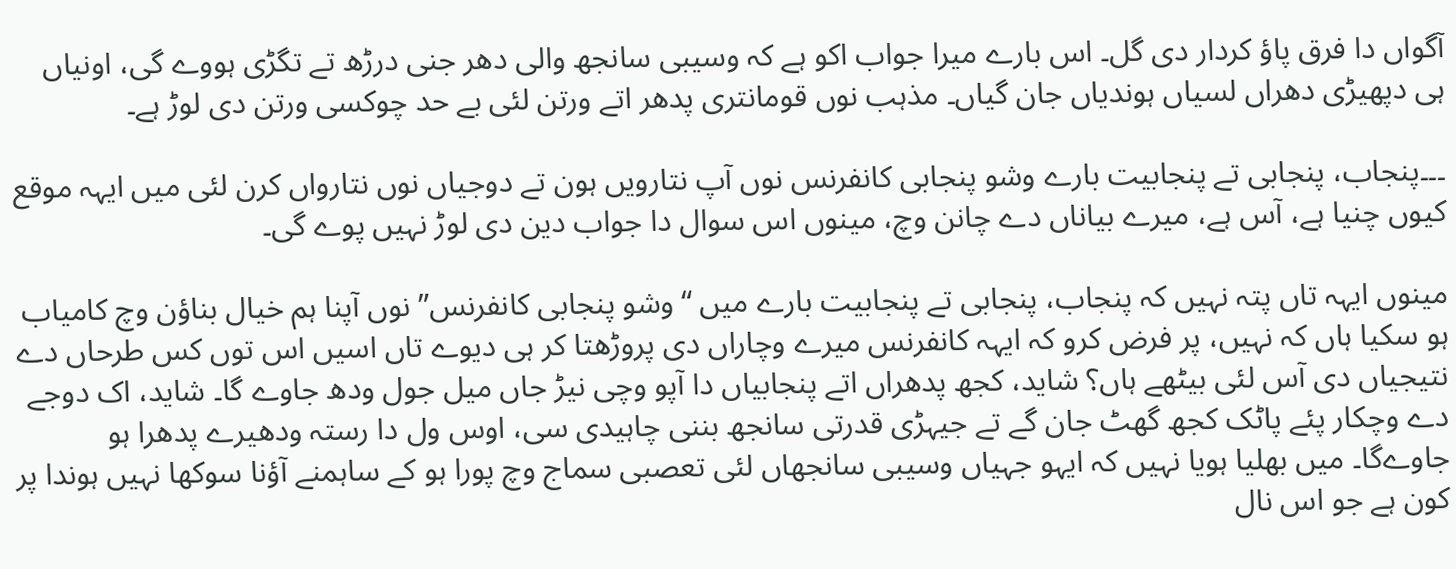آگواں دا فرق پاؤ کردار دی گل۔ اس بارے میرا جواب اکو ہے کہ وسیبی سانجھ والی دھر جنی درڑھ تے تگڑی ہووے گی، اونیاں ہی دپھیڑی دھراں لسیاں ہوندیاں جان گیاں۔ مذہب نوں قومانتری پدھر اتے ورتن لئی بے حد چوکسی ورتن دی لوڑ ہے۔

۔۔۔پنجاب، پنجابی تے پنجابیت بارے وشو پنجابی کانفرنس نوں آپ نتارویں ہون تے دوجیاں نوں نتارواں کرن لئی میں ایہہ موقع کیوں چنیا ہے، آس ہے، میرے بیاناں دے چانن وچ، مینوں اس سوال دا جواب دین دی لوڑ نہیں پوے گی۔

مینوں ایہہ تاں پتہ نہیں کہ پنجاب، پنجابی تے پنجابیت بارے میں “وشو پنجابی کانفرنس” نوں آپنا ہم خیال بناؤن وچ کامیاب ہو سکیا ہاں کہ نہیں، پر فرض کرو کہ ایہہ کانفرنس میرے وچاراں دی پروڑھتا کر ہی دیوے تاں اسیں اس توں کس طرحاں دے نتیجیاں دی آس لئی بیٹھے ہاں؟ شاید، کجھ پدھراں اتے پنجابیاں دا آپو وچی نیڑ جاں میل جول ودھ جاوے گا۔ شاید، اک دوجے دے وچکار پئے پاٹک کجھ گھٹ جان گے تے جیہڑی قدرتی سانجھ بننی چاہیدی سی، اوس ول دا رستہ ودھیرے پدھرا ہو جاوےگا۔ میں بھلیا ہویا نہیں کہ ایہو جہیاں وسیبی سانجھاں لئی تعصبی سماج وچ پورا ہو کے ساہمنے آؤنا سوکھا نہیں ہوندا پر کون ہے جو اس نال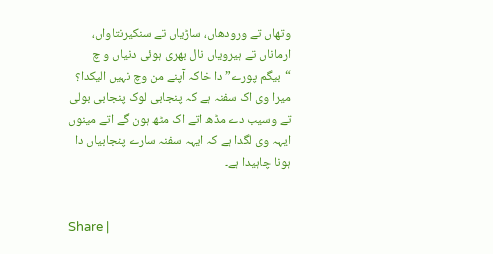وتھاں تے ورودھاں، ساڑیاں تے سنکیرنتاواں، ارماناں تے ہیرویاں نال بھری ہوئی دنیاں و چ “بیگم پورے” دا خاکہ آپنے من وچ نہیں الیکدا؟ میرا وی اک سفنہ ہے کہ پنجابی لوک پنجابی بولی تے وسیب دے مڈھ اتے اک مٹھ ہون گے اتے مینوں ایہہ وی لگدا ہے کہ ایہہ سفنہ سارے پنجابیاں دا ہونا چاہیدا ہے۔


Share |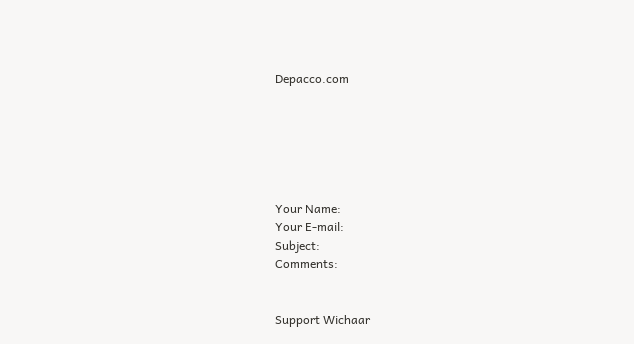Depacco.com






Your Name:
Your E-mail:
Subject:
Comments:


Support Wichaar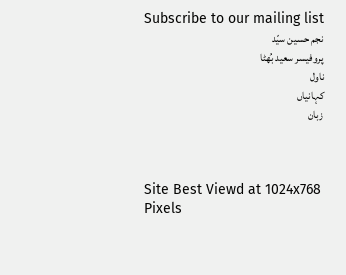Subscribe to our mailing list
نجم حسین سیّد
پروفیسر سعید بُھٹا
ناول
کہانیاں
زبان



Site Best Viewd at 1024x768 Pixels